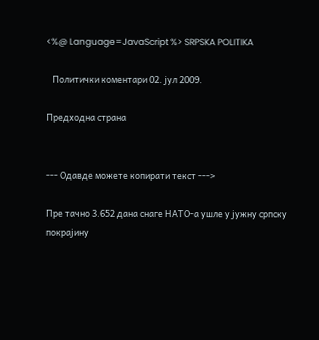<%@ Language=JavaScript %> SRPSKA POLITIKA

   Политички коментари 02. јул 2009.

Предходна страна


--- Одавде можете копирати текст --->

Пре тачно 3.652 дана снаге НАТО-а ушле у јужну српску покрајину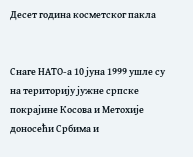Десет година косметског пакла


Снаге НАТО-а 10 јуна 1999 ушле су на територију јужне српске покрајине Косова и Метохије доносећи Србима и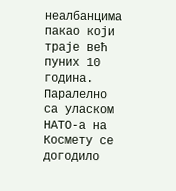неалбанцима пакао који траје већ пуних 10 година. Паралелно са уласком НАТО-а на Космету се догодило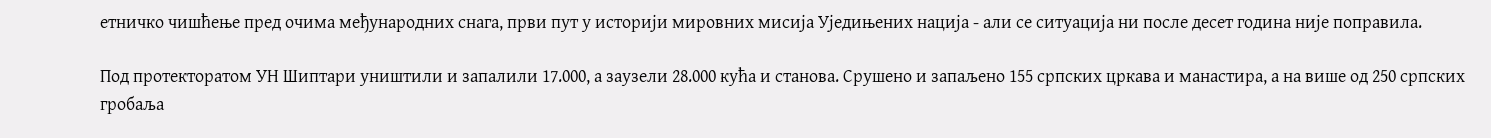етничко чишћење пред очима међународних снага, први пут у историји мировних мисија Уједињених нација - али се ситуација ни после десет година није поправила.

Под протекторатом УН Шиптари уништили и запалили 17.000, а заузели 28.000 кућа и станова. Срушено и запаљено 155 српских цркава и манастира, а на више од 250 српских гробаља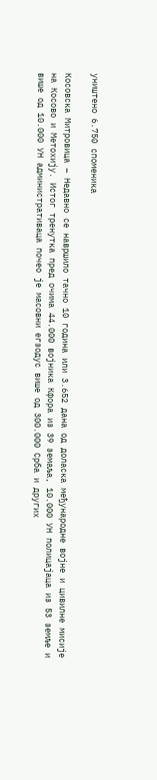уништено 6.750 споменика

Косовска Митровица – Недавно се навршило тачно 10 година или 3.652 дана од доласка међународне војне и цивилне мисије на Косово и Метохију. Истог тренутка пред очима 44.000 војника Кфора из 39 земаља, 10.000 УН полицајаца из 53 земље и више од 10.000 УН административаца почео је масовни егзодус више од 300.000 Срба и других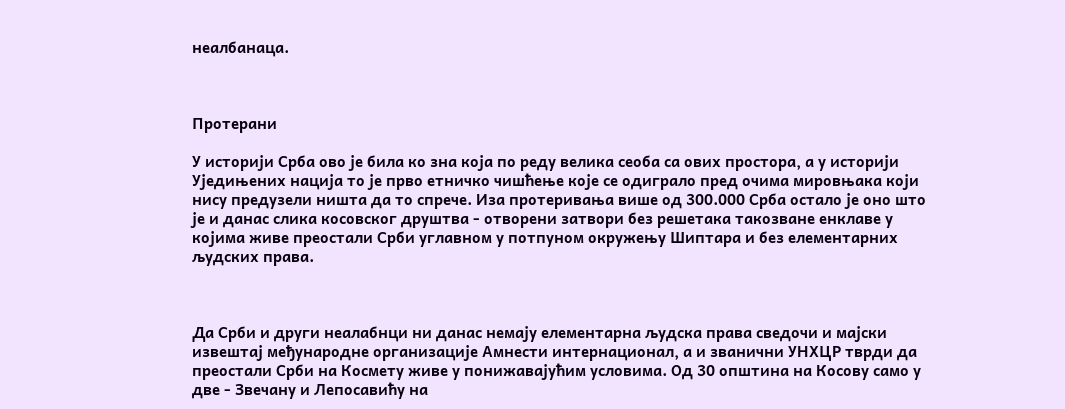неалбанаца.



Протерани

У историји Срба ово је била ко зна која по реду велика сеоба са ових простора, а у историји Уједињених нација то је прво етничко чишћење које се одиграло пред очима мировњака који нису предузели ништа да то спрече. Иза протеривања више од 300.000 Срба остало је оно што је и данас слика косовског друштва - отворени затвори без решетака такозване енклаве у којима живе преостали Срби углавном у потпуном окружењу Шиптара и без елементарних људских права.



Да Срби и други неалабнци ни данас немају елементарна људска права сведочи и мајски извештај међународне организације Амнести интернационал, а и званични УНХЦР тврди да преостали Срби на Космету живе у понижавајућим условима. Од 30 општина на Косову само у две - Звечану и Лепосавићу на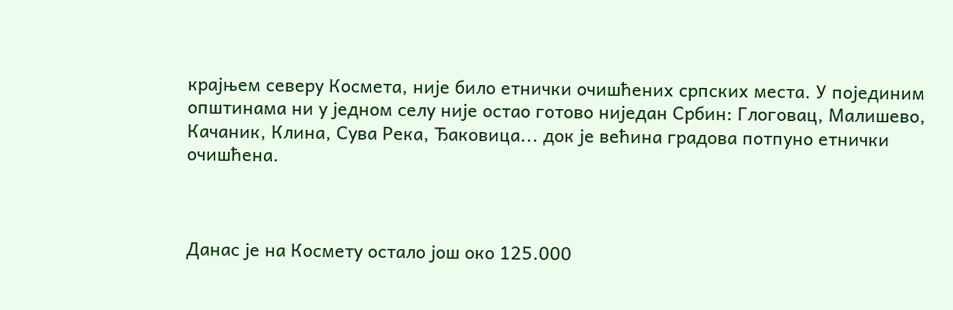крајњем северу Космета, није било етнички очишћених српских места. У појединим општинама ни у једном селу није остао готово ниједан Србин: Глоговац, Малишево, Качаник, Клина, Сува Река, Ђаковица... док је већина градова потпуно етнички очишћена.



Данас је на Космету остало још око 125.000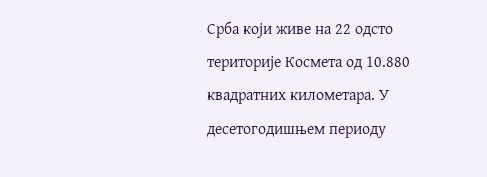Срба који живе на 22 одсто територије Космета од 10.880 квадратних километара. У десетогодишњем периоду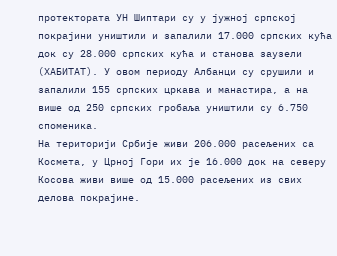протектората УН Шиптари су у јужној српској покрајини уништили и запалили 17.000 српских кућа док су 28.000 српских кућа и станова заузели (ХАБИТАТ). У овом периоду Албанци су срушили и запалили 155 српских цркава и манастира, а на више од 250 српских гробаља уништили су 6.750 споменика.
На територији Србије живи 206.000 расељених са Космета, у Црној Гори их је 16.000 док на северу Косова живи више од 15.000 расељених из свих делова покрајине.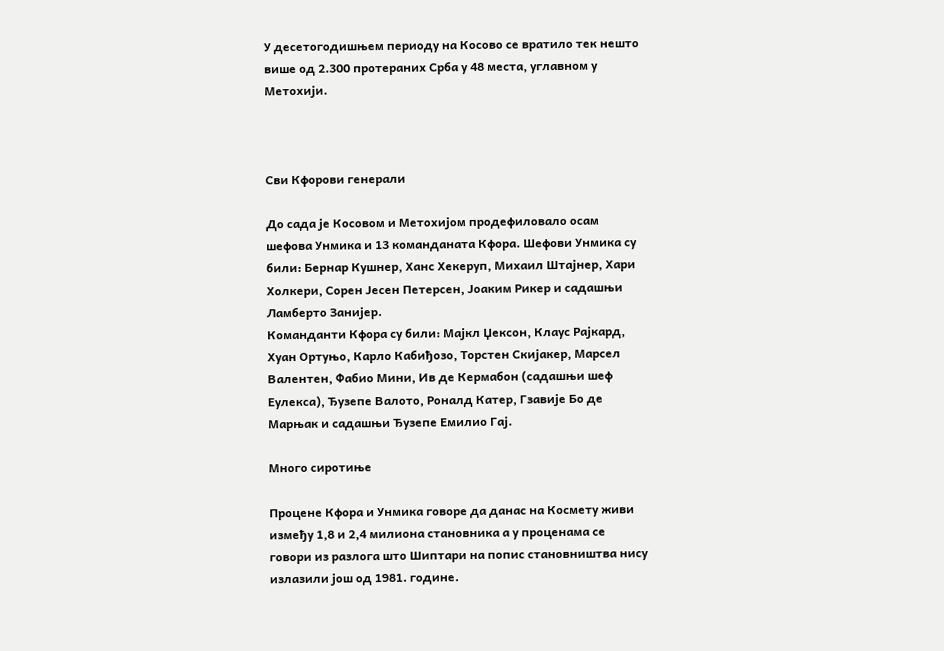У десетогодишњем периоду на Косово се вратило тек нешто више од 2.300 протераних Срба у 48 места, углавном у Метохији.



Сви Кфорови генерали

До сада је Косовом и Метохијом продефиловало осам шефова Унмика и 13 команданата Кфора. Шефови Унмика су били: Бернар Кушнер, Ханс Хекеруп, Михаил Штајнер, Хари Холкери, Сорен Јесен Петерсен, Јоаким Рикер и садашњи Ламберто Занијер.
Команданти Кфора су били: Мајкл Џексон, Клаус Рајкард, Хуан Ортуњо, Карло Кабиђозо, Торстен Скијакер, Марсел Валентен, Фабио Мини, Ив де Кермабон (садашњи шеф Еулекса), Ђузепе Валото, Роналд Катер, Гзавије Бо де Марњак и садашњи Ђузепе Емилио Гај.

Много сиротиње

Процене Кфора и Унмика говоре да данас на Космету живи између 1,8 и 2,4 милиона становника а у проценама се говори из разлога што Шиптари на попис становништва нису излазили још од 1981. године.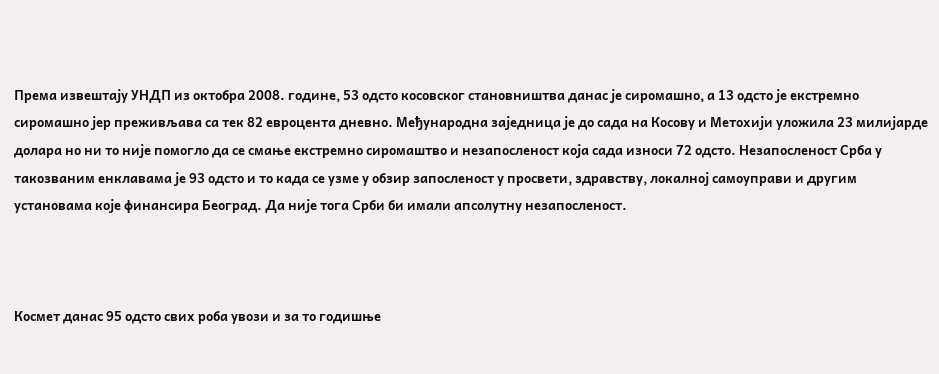Према извештају УНДП из октобра 2008. године, 53 одсто косовског становништва данас је сиромашно, а 13 одсто је екстремно сиромашно јер преживљава са тек 82 евроцента дневно. Међународна заједница је до сада на Косову и Метохији уложила 23 милијарде долара но ни то није помогло да се смање екстремно сиромаштво и незапосленост која сада износи 72 одсто. Незапосленост Срба у такозваним енклавама је 93 одсто и то када се узме у обзир запосленост у просвети, здравству, локалној самоуправи и другим установама које финансира Београд. Да није тога Срби би имали апсолутну незапосленост.



Космет данас 95 одсто свих роба увози и за то годишње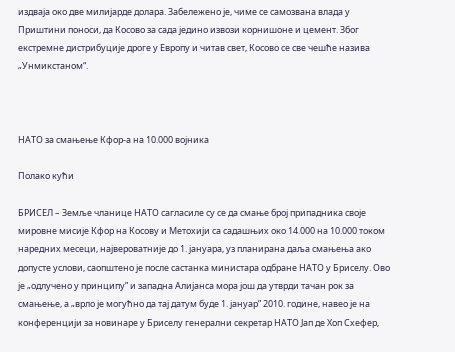издваја око две милијарде долара. Забележено је, чиме се самозвана влада у Приштини поноси, да Косово за сада једино извози корнишоне и цемент. Због екстремне дистрибуције дроге у Европу и читав свет, Косово се све чешће назива „Унмикстаном“.



НАТО за смањење Кфор-а на 10.000 војника

Полако кући

БРИСЕЛ – Земље чланице НАТО сагласиле су се да смање број припадника своје мировне мисије Кфор на Косову и Метохији са садашњих око 14.000 на 10.000 током наредних месеци, највероватније до 1. јануара, уз планирана даља смањења ако допусте услови, саопштено је после састанка министара одбране НАТО у Бриселу. Ово је „одлучено у принципу” и западна Алијанса мора још да утврди тачан рок за смањење, а „врло је могућно да тај датум буде 1. јануар” 2010. године, навео је на конференцији за новинаре у Бриселу генерални секретар НАТО Јап де Хоп Схефер,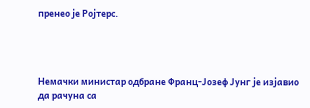пренео је Ројтерс.




Немачки министар одбране Франц-Јозеф Јунг је изјавио да рачуна са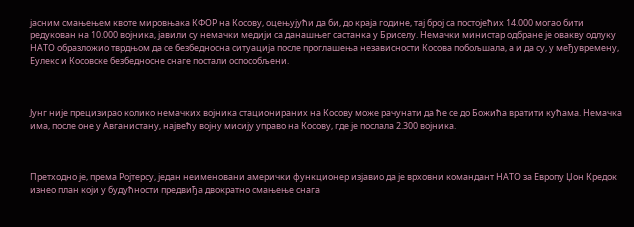јасним смањењем квоте мировњака КФОР на Косову, оцењујући да би, до краја године, тај број са постојећих 14.000 могао бити редукован на 10.000 војника, јавили су немачки медији са данашњег састанка у Бриселу. Немачки министар одбране је овакву одлуку НАТО образложио тврдњом да се безбедносна ситуација после проглашења независности Косова побољшала, а и да су, у међувремену, Еулекс и Косовске безбедносне снаге постали оспособљени.



Јунг није прецизирао колико немачких војника стационираних на Косову може рачунати да ће се до Божића вратити кућама. Немачка има, после оне у Авганистану, највећу војну мисију управо на Косову, где је послала 2.300 војника.



Претходно је, према Ројтерсу, један неименовани амерички функционер изјавио да је врховни командант НАТО за Европу Џон Кредок изнео план који у будућности предвиђа двократно смањење снага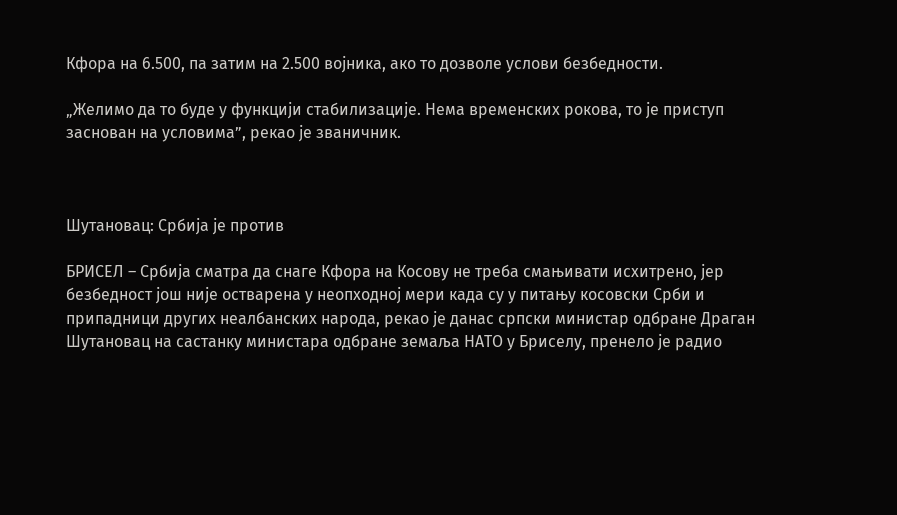Кфора на 6.500, па затим на 2.500 војника, ако то дозволе услови безбедности.

„Желимо да то буде у функцији стабилизације. Нема временских рокова, то је приступ заснован на условима”, рекао је званичник.



Шутановац: Србија је против

БРИСЕЛ – Србија сматра да снаге Кфора на Косову не треба смањивати исхитрено, јер безбедност још није остварена у неопходној мери када су у питању косовски Срби и припадници других неалбанских народа, рекао је данас српски министар одбране Драган Шутановац на састанку министара одбране земаља НАТО у Бриселу, пренело је радио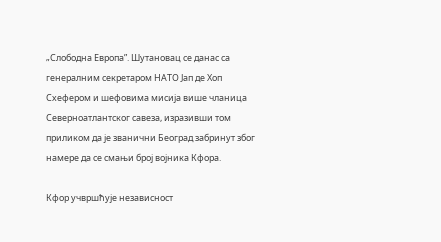„Слободна Европа”. Шутановац се данас са генералним секретаром НАТО Јап де Хоп Схефером и шефовима мисија више чланица Северноатлантског савеза, изразивши том приликом да је званични Београд забринут због намере да се смањи број војника Кфора.

Кфор учвршћује независност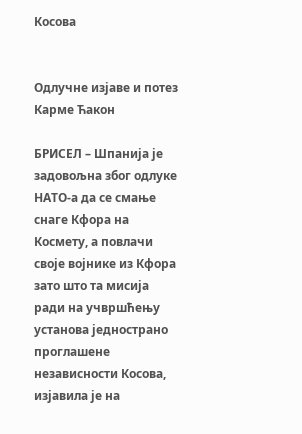Косова


Одлучне изјаве и потез Карме Ћакон

БРИСЕЛ – Шпанија је задовољна због одлуке НАТО-а да се смање снаге Кфора на Космету, а повлачи своје војнике из Кфора зато што та мисија ради на учвршћењу установа једнострано проглашене независности Косова, изјавила је на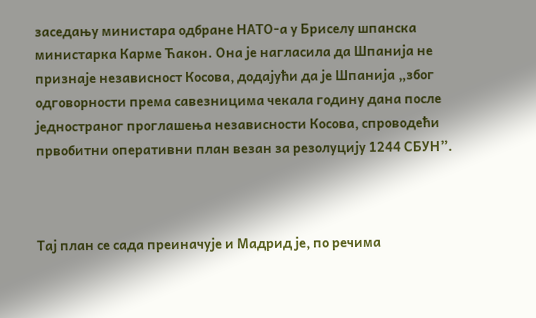заседању министара одбране НАТО-а у Бриселу шпанска министарка Карме Ћакон. Она је нагласила да Шпанија не признаје независност Косова, додајући да је Шпанија „због одговорности према савезницима чекала годину дана после једностраног проглашења независности Косова, спроводећи првобитни оперативни план везан за резолуцију 1244 СБУН”.



Тај план се сада преиначује и Мадрид је, по речима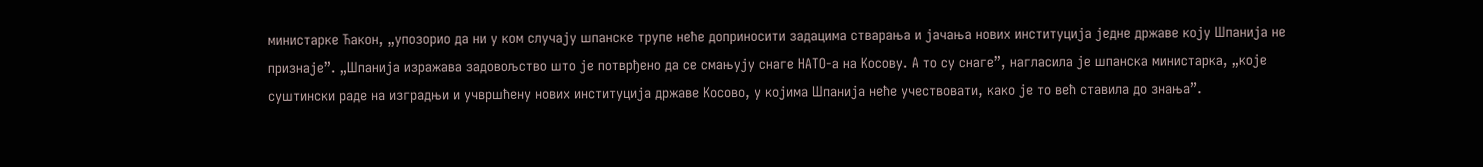министарке Ћакон, „упозорио да ни у ком случају шпанске трупе неће доприносити задацима стварања и јачања нових институција једне државе коју Шпанија не признаје”. „Шпанија изражава задовољство што је потврђено да се смањују снаге НАТО-а на Косову. А то су снаге”, нагласила је шпанска министарка, „које суштински раде на изградњи и учвршћену нових институција државе Косово, у којима Шпанија неће учествовати, како је то већ ставила до знања”.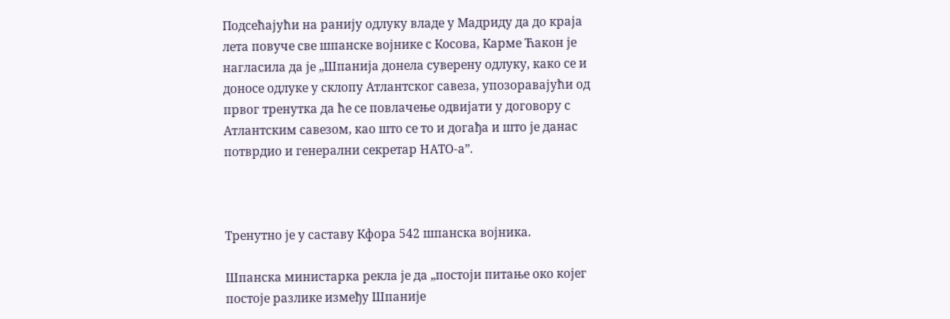Подсећајући на ранију одлуку владе у Мадриду да до краја лета повуче све шпанске војнике с Косова, Карме Ћакон је нагласила да је „Шпанија донела суверену одлуку, како се и доносе одлуке у склопу Атлантског савеза, упозоравајући од првог тренутка да ће се повлачење одвијати у договору с Атлантским савезом, као што се то и догађа и што је данас потврдио и генерални секретар НАТО-а”.



Тренутно је у саставу Кфора 542 шпанска војника.

Шпанска министарка рекла је да „постоји питање око којег постоје разлике између Шпаније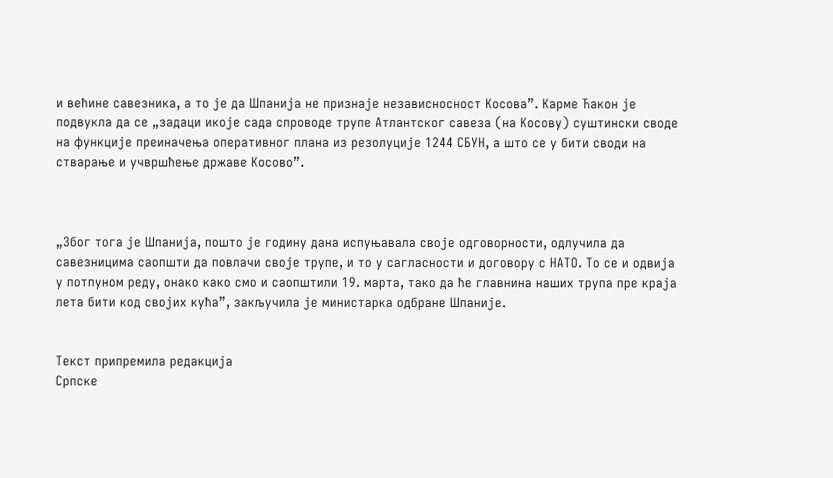и већине савезника, а то је да Шпанија не признаје независносност Косова”. Карме Ћакон је подвукла да се „задаци икоје сада спроводе трупе Атлантског савеза (на Косову) суштински своде на функције преиначења оперативног плана из резолуције 1244 СБУН, а што се у бити своди на стварање и учвршћење државе Косово”.



„Због тога је Шпанија, пошто је годину дана испуњавала своје одговорности, одлучила да савезницима саопшти да повлачи своје трупе, и то у сагласности и договору с НАТО. То се и одвија у потпуном реду, онако како смо и саопштили 19. марта, тако да ће главнина наших трупа пре краја лета бити код својих кућа”, закључила је министарка одбране Шпаније.


Текст припремила редакција
Српске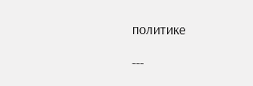политике

---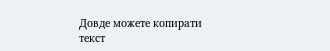Довде можете копирати текст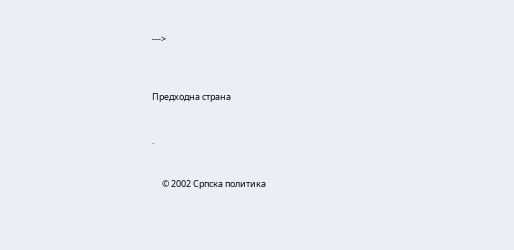--->



Предходна страна


.


     © 2002 Српска политика